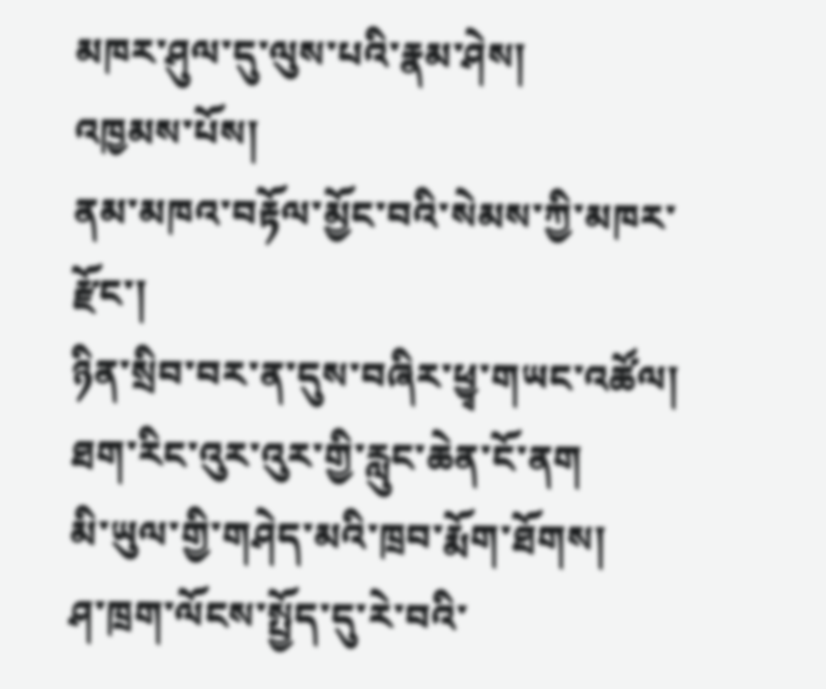མཁར་ཤུལ་དུ་ལུས་པའི་རྣམ་ཤེས།
འཁྱམས་པོས།
ནམ་མཁའ་བརྟོལ་མྱོང་བའི་སེམས་ཀྱི་མཁར་རྫོང་།
ཉིན་སྲིབ་བར་ན་དུས་བཞིར་ཕྱྭ་གཡང་འཚོལ།
ཐག་རིང་འུར་འུར་གྱི་རླུང་ཆེན་ངོ་ནག
མི་ཡུལ་གྱི་གཤེད་མའི་ཁྲབ་རྨོག་ཐོགས།
ཤ་ཁྲག་ལོངས་སྤྱོད་དུ་རེ་བའི་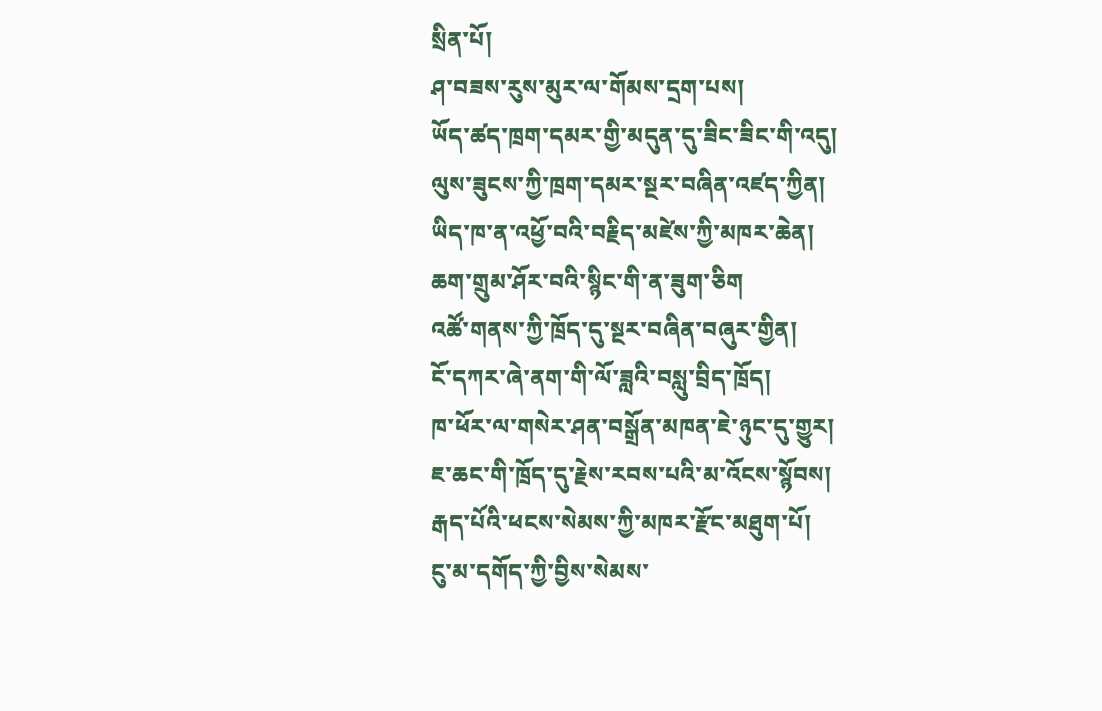སྲིན་པོ།
ཤ་བཟས་རུས་མུར་ལ་གོམས་དྲག་པས།
ཡོད་ཚད་ཁྲག་དམར་གྱི་མདུན་དུ་ཟིང་ཟིང་གི་འདུ།
ལུས་ཟུངས་ཀྱི་ཁྲག་དམར་སྔར་བཞིན་འཛད་ཀྱིན།
ཡིད་ཁ་ན་འཕྱོ་བའི་བརྗིད་མཛེས་ཀྱི་མཁར་ཆེན།
ཆག་གྲུམ་ཤོར་བའི་སྙིང་གི་ན་ཟུག་ཅིག
འཚོ་གནས་ཀྱི་ཁྲོད་དུ་སྔར་བཞིན་བཞུར་གྱིན།
ངོ་དཀར་ཞེ་ནག་གི་ལོ་ཟླའི་བསླུ་བྲིད་ཁྲོད།
ཁ་ཕོར་ལ་གསེར་ཤན་བསྒྲོན་མཁན་ཇེ་ཉུང་དུ་གྱུར།
ཇ་ཆང་གི་ཁྲོད་དུ་རྗེས་རབས་པའི་མ་འོངས་སྙོབས།
རྒད་པོའི་ཕངས་སེམས་ཀྱི་མཁར་རྫོང་མཐུག་པོ།
ངུ་མ་དགོད་ཀྱི་བྱིས་སེམས་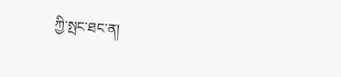ཀྱི་སྤང་ཐང་ན།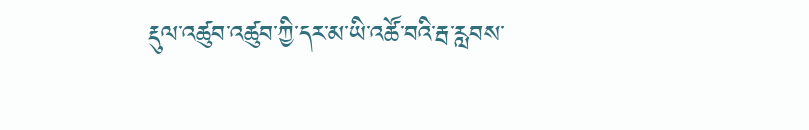རྡུལ་འཚུབ་འཚུབ་ཀྱི་དར་མ་ཡི་འཚོ་བའི་རྦ་རླབས་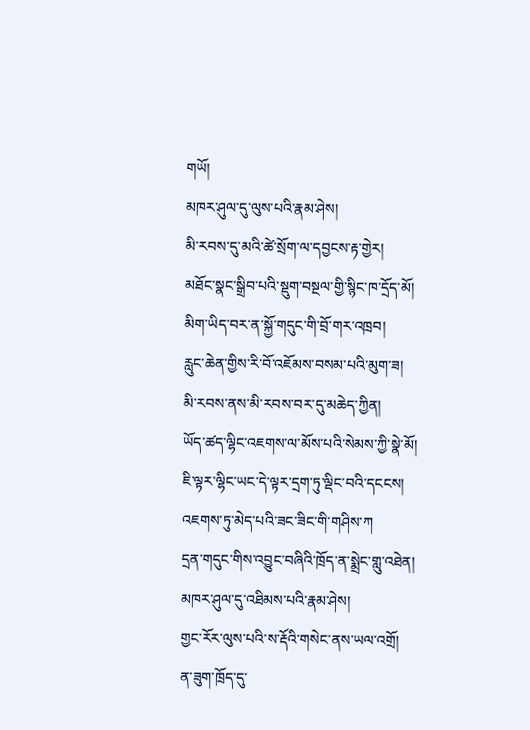གཡོ།
མཁར་ཤུལ་དུ་ལུས་པའི་རྣམ་ཤེས།
མི་རབས་དུ་མའི་ཚེ་སྲོག་ལ་དབྱངས་རྟ་གྱེར།
མཐོང་སྣང་སྒྲིབ་པའི་སྡུག་བསྔལ་གྱི་སྙིང་ཁ་དྲོད་མོ།
མིག་ཡིད་བར་ན་སྐྱོ་གདུང་གི་བྲོ་གར་འཁྲབ།
རླུང་ཆེན་གྱིས་རི་བོ་འཇོམས་བསམ་པའི་མུག་ཟ།
མི་རབས་ནས་མི་རབས་བར་དུ་མཆེད་ཀྱིན།
ཡོད་ཚད་ལྷིང་འཇགས་ལ་མོས་པའི་སེམས་ཀྱི་སྣེ་མོ།
ཇི་ལྟར་ལྷིང་ཡང་དེ་ལྟར་དྲག་ཏུ་ལྡིང་བའི་དངངས།
འཇགས་ཏུ་མེད་པའི་ཟང་ཟིང་གི་གཤིས་ཀ
དྲན་གདུང་གིས་འབྱུང་བཞིའི་ཁྲོད་ན་སྨྲེང་གླུ་འཐེན།
མཁར་ཤུལ་དུ་འཐིམས་པའི་རྣམ་ཤེས།
གྱང་རོར་ལུས་པའི་ས་རྡོའི་གསེང་ནས་ཡལ་འགྲོ།
ན་ཟུག་ཁྲོད་དུ་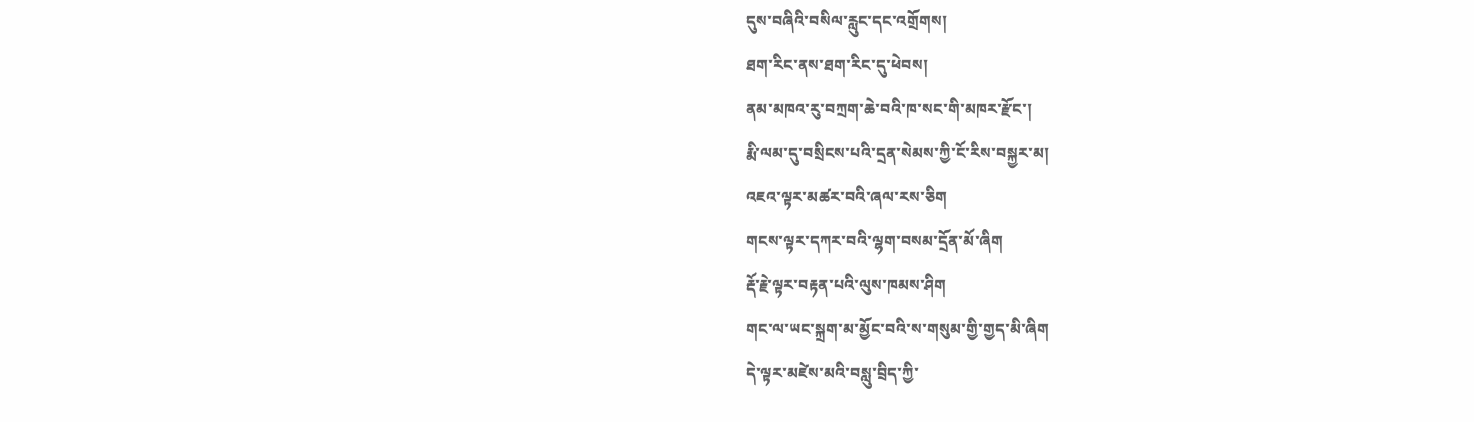དུས་བཞིའི་བསིལ་རླུང་དང་འགྲོགས།
ཐག་རིང་ནས་ཐག་རིང་དུ་ཕེབས།
ནམ་མཁའ་རུ་བཀྲག་ཆེ་བའི་ཁ་སང་གི་མཁར་རྫོང་།
རྨི་ལམ་དུ་བསྲིངས་པའི་དྲན་སེམས་ཀྱི་ངོ་རིས་བསྐྱར་མ།
འཇའ་ལྟར་མཚར་བའི་ཞལ་རས་ཅིག
གངས་ལྟར་དཀར་བའི་ལྷག་བསམ་དྲོན་མོ་ཞིག
རྡོ་རྗེ་ལྟར་བརྟན་པའི་ལུས་ཁམས་ཤིག
གང་ལ་ཡང་སྐྲག་མ་མྱོང་བའི་ས་གསུམ་གྱི་གྱད་མི་ཞིག
དེ་ལྟར་མཛེས་མའི་བསླུ་བྲིད་ཀྱི་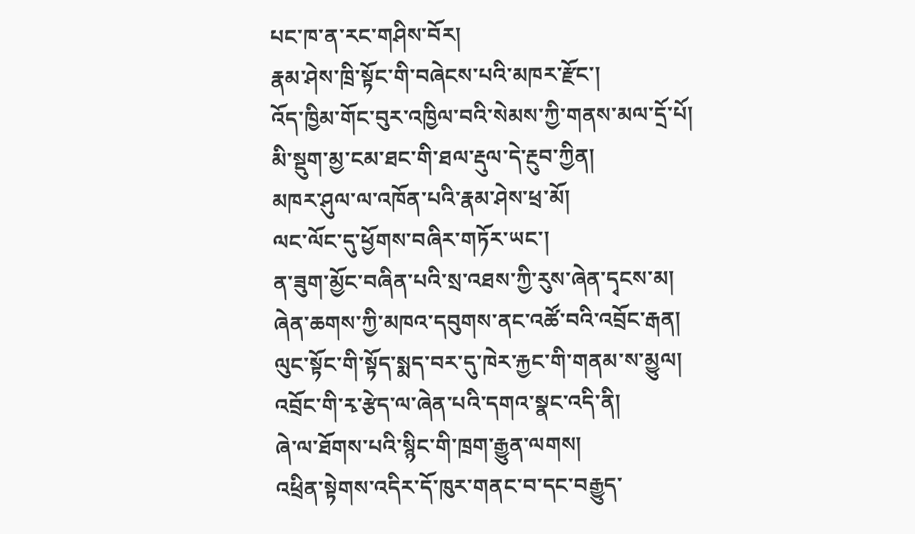པང་ཁ་ན་རང་གཤིས་བོར།
རྣམ་ཤེས་ཁྲི་སྟོང་གི་བཞེངས་པའི་མཁར་རྫོང་།
འོད་ཁྱིམ་གོང་བུར་འཁྱིལ་བའི་སེམས་ཀྱི་གནས་མལ་དྲོ་པོ།
མི་སྡུག་མྱ་ངམ་ཐང་གི་ཐལ་རྡུལ་དེ་རྔུབ་ཀྱིན།
མཁར་ཤུལ་ལ་འཁོན་པའི་རྣམ་ཤེས་ཕྲ་མོ།
ལང་ལོང་དུ་ཕྱོགས་བཞིར་གཏོར་ཡང་།
ན་ཟུག་མྱོང་བཞིན་པའི་སྲ་འཐས་ཀྱི་རུས་ཞེན་དྭངས་མ།
ཞེན་ཆགས་ཀྱི་མཁའ་དབུགས་ནང་འཚོ་བའི་འབྲོང་རྒན།
ལུང་སྟོང་གི་སྟོད་སྨད་བར་དུ་ཁེར་རྐྱང་གི་གནམ་ས་མྱུལ།
འབྲོང་གི་རྭ་རྩེད་ལ་ཞེན་པའི་དགའ་སྣང་འདི་ནི།
ཞེ་ལ་ཐོགས་པའི་སྙིང་གི་ཁྲག་རྒྱུན་ལགས།
འཕྲིན་སྟེགས་འདིར་དོ་ཁུར་གནང་བ་དང་བརྒྱུད་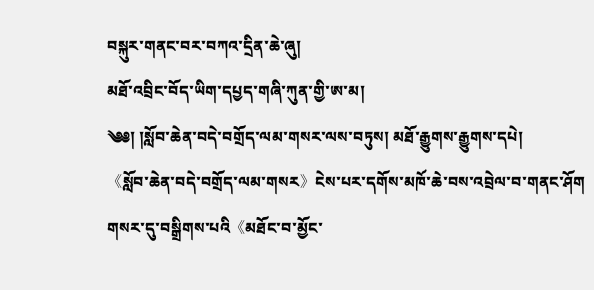བསྐུར་གནང་བར་བཀའ་དྲིན་ཆེ་ཞུ།
མཐོ་འབྲིང་བོད་ཡིག་དཔྱད་གཞི་ཀུན་གྱི་ཨ་མ།
༄༅། །སློབ་ཆེན་བདེ་བགྲོད་ལམ་གསར་ལས་བཏུས། མཐོ་རྒྱུགས་རྒྱུགས་དཔེ།
《སློབ་ཆེན་བདེ་བགྲོད་ལམ་གསར》ངེས་པར་དགོས་མཁོ་ཆེ་བས་འབྲེལ་བ་གནང་ཤོག
གསར་དུ་བསྒྲིགས་པའི《མཐོང་བ་མྱོང་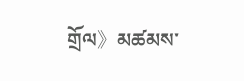གྲོལ》མཚམས་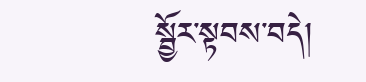སྦྱོར་སྟབས་བདེ།